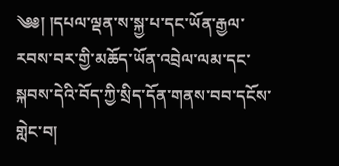༄༅། །དཔལ་ལྡན་ས་སྐྱ་པ་དང་ཡོན་རྒྱལ་རབས་བར་གྱི་མཆོད་ཡོན་འབྲེལ་ལམ་དང་སྐབས་དེའི་བོད་ཀྱི་སྲིད་དོན་གནས་བབ་དངོས་གླེང་བ།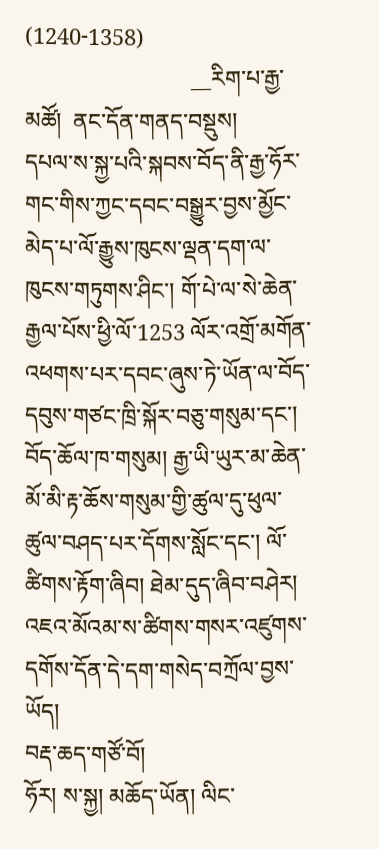(1240-1358)
                             __རིག་པ་རྒྱ་མཚོ།  ནང་དོན་གནད་བསྡུས།
དཔལ་ས་སྐྱ་པའི་སྐབས་བོད་ནི་རྒྱ་ཧོར་གང་གིས་ཀྱང་དབང་བསྒྱུར་བྱས་མྱོང་མེད་པ་ལོ་རྒྱུས་ཁུངས་ལྡན་དག་ལ་ཁུངས་གཏུགས་ཤིང་། གོ་པེ་ལ་སེ་ཆེན་རྒྱལ་པོས་ཕྱི་ལོ་1253 ལོར་འགྲོ་མགོན་འཕགས་པར་དབང་ཞུས་ཏེ་ཡོན་ལ་བོད་དབུས་གཙང་ཁྲི་སྐོར་བཅུ་གསུམ་དང་། བོད་ཆོལ་ཁ་གསུམ། རྒྱ་ཡི་ཡུར་མ་ཆེན་མོ་མི་རྟ་ཆོས་གསུམ་གྱི་ཚུལ་དུ་ཕུལ་ཚུལ་བཤད་པར་དོགས་སློང་དང་། ལོ་ཚིགས་རྟོག་ཞིབ། ཐེམ་དུད་ཞིབ་བཤེར། འཇའ་མོའམ་ས་ཚིགས་གསར་འཛུགས་དགོས་དོན་དེ་དག་གསེད་བཀྲོལ་བྱས་ཡོད།
བརྡ་ཆད་གཙོ་བོ།
ཧོར། ས་སྐྱ། མཆོད་ཡོན། ལིང་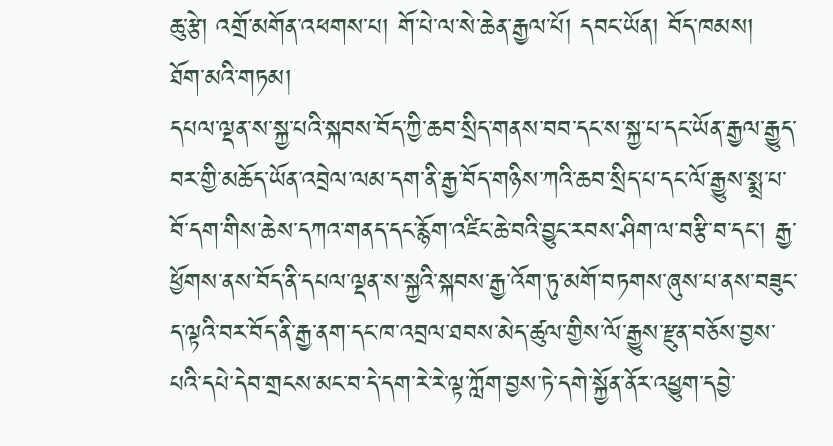ཆུ་རྩེ། འགྲོ་མགོན་འཕགས་པ། གོ་པེ་ལ་སེ་ཆེན་རྒྱལ་པོ། དབང་ཡོན། བོད་ཁམས།
ཐོག་མའི་གཏམ།
དཔལ་ལྡན་ས་སྐྱ་པའི་སྐབས་བོད་ཀྱི་ཆབ་སྲིད་གནས་བབ་དང་ས་སྐྱ་པ་དང་ཡོན་རྒྱལ་རྒྱུད་བར་གྱི་མཆོད་ཡོན་འབྲེལ་ལམ་དག་ནི་རྒྱ་བོད་གཉིས་ཀའི་ཆབ་སྲིད་པ་དང་ལོ་རྒྱུས་སྨྲ་པ་བོ་དག་གིས་ཆེས་དཀའ་གནད་དང་རྙོག་འཛིང་ཆེ་བའི་བྱུང་རབས་ཤིག་ལ་བརྩི་བ་དང་། རྒྱ་ཕྱོགས་ནས་བོད་ནི་དཔལ་ལྡན་ས་སྐྱའི་སྐབས་རྒྱ་འོག་ཏུ་མགོ་བཏགས་ཞུས་པ་ནས་བཟུང་ད་ལྟའི་བར་བོད་ནི་རྒྱ་ནག་དང་ཁ་འབྲལ་ཐབས་མེད་ཚུལ་གྱིས་ལོ་རྒྱུས་རྫུན་བཅོས་བྱས་པའི་དཔེ་དེབ་གྲངས་མང་བ་དེ་དག་རེ་རེ་ལྟ་ཀློག་བྱས་ཏེ་དགེ་སྐྱོན་ནོར་འཕྱུག་དབྱེ་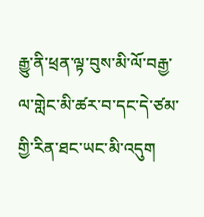རྒྱུ་ནི་ཕྲན་ལྟ་བུས་མི་ལོ་བརྒྱ་ལ་གླེང་མི་ཚར་བ་དང་དེ་ཙམ་གྱི་རིན་ཐང་ཡང་མི་འདུག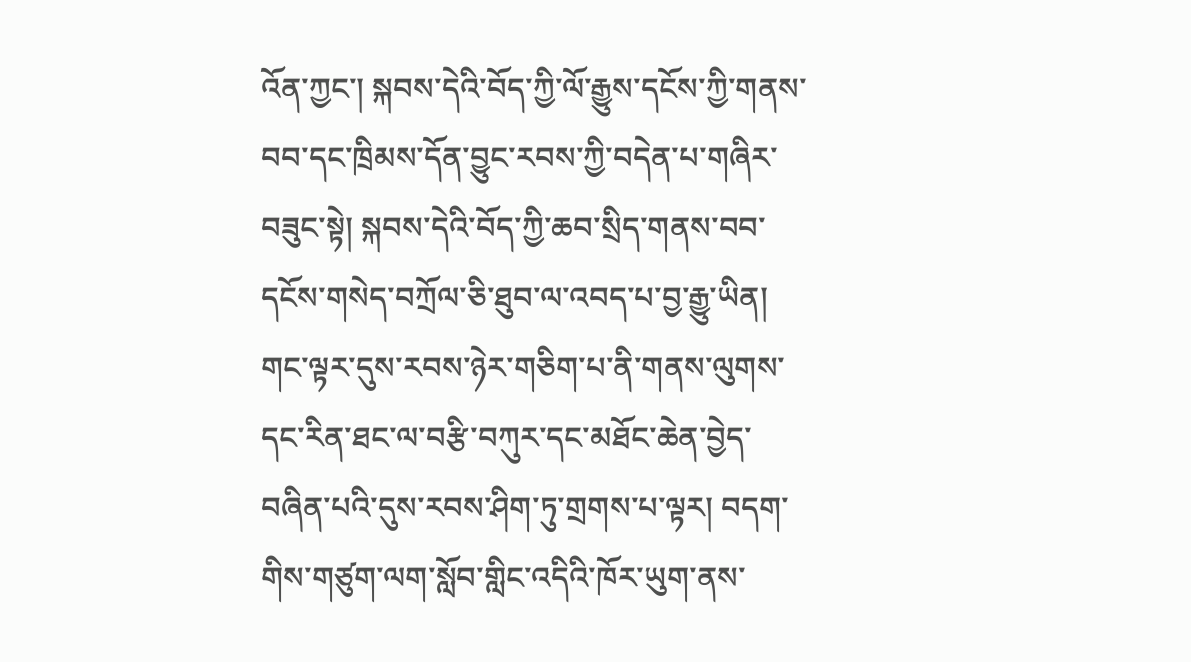འོན་ཀྱང་། སྐབས་དེའི་བོད་ཀྱི་ལོ་རྒྱུས་དངོས་ཀྱི་གནས་བབ་དང་ཁྲིམས་དོན་བྱུང་རབས་ཀྱི་བདེན་པ་གཞིར་བཟུང་སྟེ། སྐབས་དེའི་བོད་ཀྱི་ཆབ་སྲིད་གནས་བབ་དངོས་གསེད་བཀྲོལ་ཅི་ཐུབ་ལ་འབད་པ་བྱ་རྒྱུ་ཡིན།
གང་ལྟར་དུས་རབས་ཉེར་གཅིག་པ་ནི་གནས་ལུགས་དང་རིན་ཐང་ལ་བརྩི་བཀུར་དང་མཐོང་ཆེན་བྱེད་བཞིན་པའི་དུས་རབས་ཤིག་ཏུ་གྲགས་པ་ལྟར། བདག་གིས་གཙུག་ལག་སློབ་གླིང་འདིའི་ཁོར་ཡུག་ནས་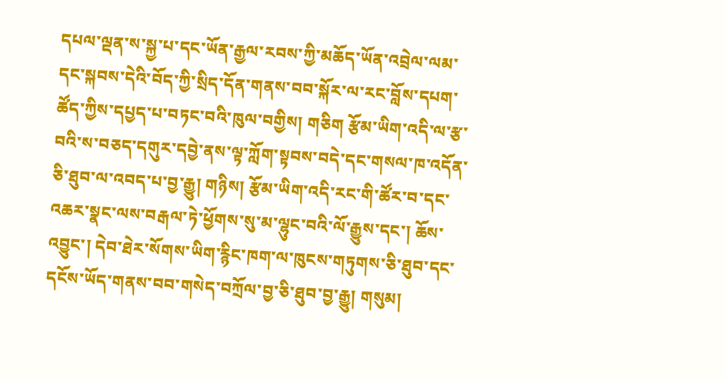དཔལ་ལྡན་ས་སྐྱ་པ་དང་ཡོན་རྒྱལ་རབས་ཀྱི་མཆོད་ཡོན་འབྲེལ་ལམ་དང་སྐབས་དེའི་བོད་ཀྱི་སྲིད་དོན་གནས་བབ་སྐོར་ལ་རང་བློས་དཔག་ཚོད་ཀྱིས་དཔྱད་པ་བཏང་བའི་ཁུལ་བགྱིས། གཅིག རྩོམ་ཡིག་འདི་ལ་རྩ་བའི་ས་བཅད་དགུར་དབྱེ་ནས་ལྟ་ཀློག་སྟབས་བདེ་དང་གསལ་ཁ་འདོན་ཅི་ཐུབ་ལ་འབད་པ་བྱ་རྒྱུ། གཉིས། རྩོམ་ཡིག་འདི་རང་གི་ཚོར་བ་དང་འཆར་སྣང་ལས་བརྒལ་ཏེ་ཕྱོགས་སུ་མ་ལྷུང་བའི་ལོ་རྒྱུས་དང་། ཆོས་འབྱུང་། དེབ་ཐེར་སོགས་ཡིག་རྙིང་ཁག་ལ་ཁུངས་གཏུགས་ཅི་ཐུབ་དང་དངོས་ཡོད་གནས་བབ་གསེད་བཀྲོལ་བྱ་ཅི་ཐུབ་བྱ་རྒྱུ། གསུམ།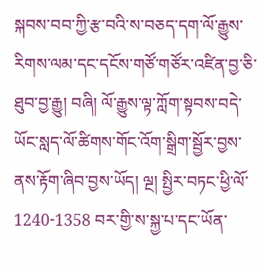སྐབས་བབ་ཀྱི་རྩ་བའི་ས་བཅད་དག་ལོ་རྒྱུས་རིགས་ལམ་དང་དངོས་གཙོ་གཙོར་འཛིན་བྱ་ཅི་ཐུབ་བྱ་རྒྱུ། བཞི། ལོ་རྒྱུས་ལྟ་ཀློག་སྟབས་བདེ་ཡོང་སླད་ལོ་ཚིགས་གོང་འོག་སྒྲིག་སྦྱོར་བྱས་ནས་རྟོག་ཞིབ་བྱས་ཡོད། ལྔ། སྤྱིར་བཏང་ཕྱི་ལོ་1240-1358 བར་གྱི་ས་སྐྱ་པ་དང་ཡོན་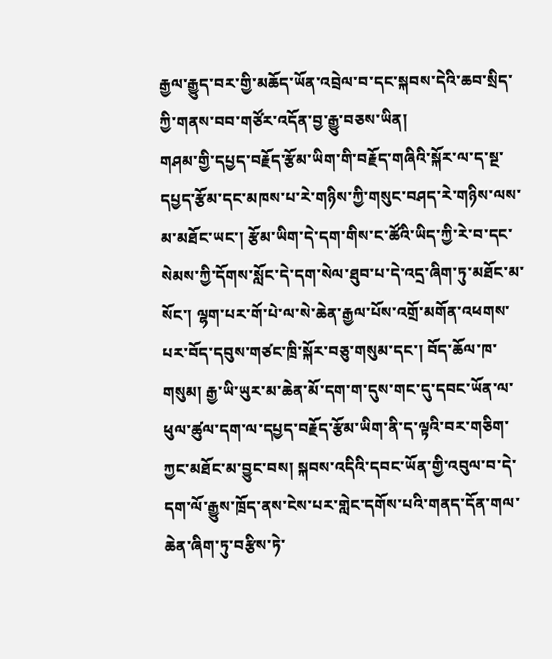རྒྱལ་རྒྱུད་བར་གྱི་མཆོད་ཡོན་འབྲེལ་བ་དང་སྐབས་དེའི་ཆབ་སྲིད་ཀྱི་གནས་བབ་གཙོར་འདོན་བྱ་རྒྱུ་བཅས་ཡིན།
གཤམ་གྱི་དཔྱད་བརྗོད་རྩོམ་ཡིག་གི་བརྗོད་གཞིའི་སྐོར་ལ་ད་སྔ་དཔྱད་རྩོམ་དང་མཁས་པ་རེ་གཉིས་ཀྱི་གསུང་བཤད་རེ་གཉིས་ལས་མ་མཐོང་ཡང་། རྩོམ་ཡིག་དེ་དག་གིས་ང་ཚོའི་ཡིད་ཀྱི་རེ་བ་དང་སེམས་ཀྱི་དོགས་སློང་དེ་དག་སེལ་ཐུབ་པ་དེ་འདྲ་ཞིག་ཏུ་མཐོང་མ་སོང་། ལྷག་པར་གོ་པེ་ལ་སེ་ཆེན་རྒྱལ་པོས་འགྲོ་མགོན་འཕགས་པར་བོད་དབུས་གཙང་ཁྲི་སྐོར་བཅུ་གསུམ་དང་། བོད་ཆོལ་ཁ་གསུམ། རྒྱ་ཡི་ཡུར་མ་ཆེན་མོ་དག་ག་དུས་གང་དུ་དབང་ཡོན་ལ་ཕུལ་ཚུལ་དག་ལ་དཔྱད་བརྗོད་རྩོམ་ཡིག་ནི་ད་ལྟའི་བར་གཅིག་ཀྱང་མཐོང་མ་བྱུང་བས། སྐབས་འདིའི་དབང་ཡོན་གྱི་འབུལ་བ་དེ་དག་ལོ་རྒྱུས་ཁྲོད་ནས་ངེས་པར་གླེང་དགོས་པའི་གནད་དོན་གལ་ཆེན་ཞིག་ཏུ་བརྩིས་ཏེ་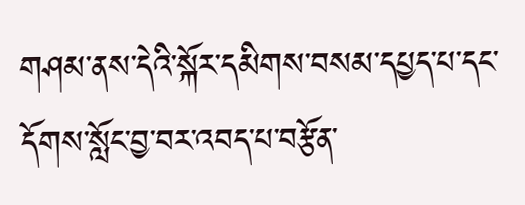གཤམ་ནས་དེའི་སྐོར་དམིགས་བསམ་དཔྱད་པ་དང་དོགས་སློང་བྱ་བར་འབད་པ་བརྩོན་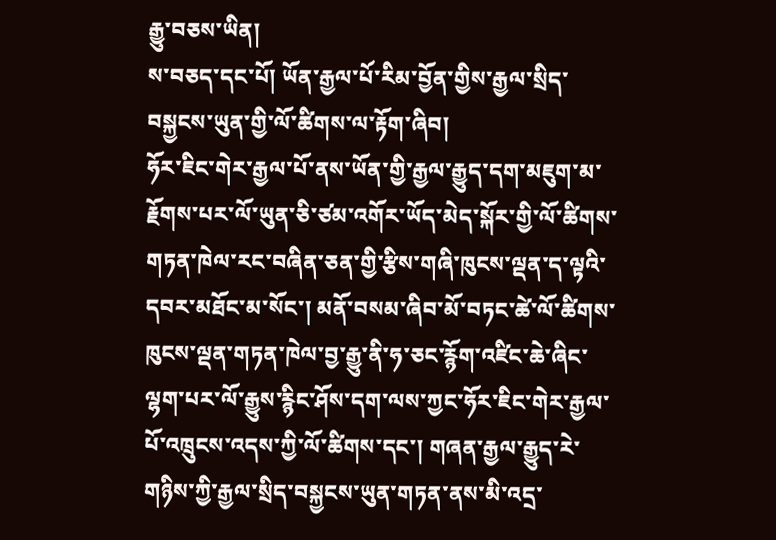རྒྱུ་བཅས་ཡིན།
ས་བཅད་དང་པོ། ཡོན་རྒྱལ་པོ་རིམ་བྱོན་གྱིས་རྒྱལ་སྲིད་བསྐྱངས་ཡུན་གྱི་ལོ་ཚིགས་ལ་རྟོག་ཞིབ།
ཧོར་ཇིང་གེར་རྒྱལ་པོ་ནས་ཡོན་གྱི་རྒྱལ་རྒྱུད་དག་མཇུག་མ་རྗོགས་པར་ལོ་ཡུན་ཅི་ཙམ་འགོར་ཡོད་མེད་སྐོར་གྱི་ལོ་ཚིགས་གཏན་ཁེལ་རང་བཞིན་ཅན་གྱི་རྩིས་གཞི་ཁུངས་ལྡན་ད་ལྟའི་དབར་མཐོང་མ་སོང་། མནོ་བསམ་ཞིབ་མོ་བཏང་ཚེ་ལོ་ཚིགས་ཁུངས་ལྡན་གཏན་ཁེལ་བྱ་རྒྱུ་ནི་ཧ་ཅང་རྙོག་འཛིང་ཆེ་ཞིང་ལྷག་པར་ལོ་རྒྱུས་རྙིང་ཤོས་དག་ལས་ཀྱང་ཧོར་ཇིང་གེར་རྒྱལ་པོ་འཁྲུངས་འདས་ཀྱི་ལོ་ཚིགས་དང་། གཞན་རྒྱལ་རྒྱུད་རེ་གཉིས་ཀྱི་རྒྱལ་སྲིད་བསྐྱངས་ཡུན་གཏན་ནས་མི་འདྲ་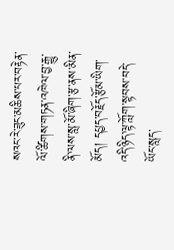སའང་རེ་ཟུང་མཆིས་པར་བརྟེན་ལོ་ཚིགས་གཏན་འཁེལ་བྱ་རྒྱུ་ནི་ལས་སླ་མོ་ཞིག་རྩ་ནས་མིན་མོད། དཔྱད་བརྗོད་རྩོམ་ཡིག་འདི་ཉིད་ལྟ་ཀློག་སྟབས་བདེ་ཡོང་སླད་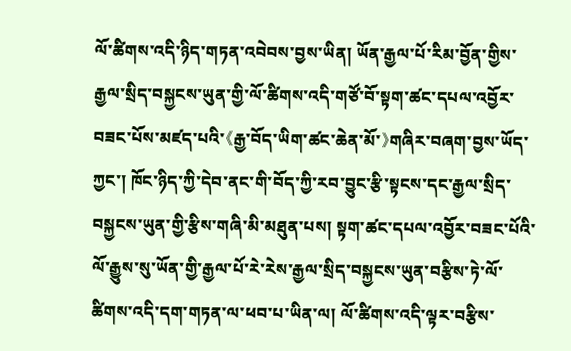ལོ་ཚིགས་འདི་ཉིད་གཏན་འབེབས་བྱས་ཡིན། ཡོན་རྒྱལ་པོ་རིམ་བྱོན་གྱིས་རྒྱལ་སྲིད་བསྐྱངས་ཡུན་གྱི་ལོ་ཚིགས་འདི་གཙོ་བོ་སྟག་ཚང་དཔལ་འབྱོར་བཟང་པོས་མཛད་པའི་《རྒྱ་བོད་ཡིག་ཚང་ཆེན་མོ་》གཞིར་བཞག་བྱས་ཡོད་ཀྱང་། ཁོང་ཉིད་ཀྱི་དེབ་ནང་གི་བོད་ཀྱི་རབ་བྱུང་རྩི་སྟངས་དང་རྒྱལ་སྲིད་བསྐྱངས་ཡུན་གྱི་རྩིས་གཞི་མི་མཐུན་པས། སྟག་ཚང་དཔལ་འབྱོར་བཟང་པོའི་ལོ་རྒྱུས་སུ་ཡོན་གྱི་རྒྱལ་པོ་རེ་རེས་རྒྱལ་སྲིད་བསྐྱངས་ཡུན་བརྩིས་ཏེ་ལོ་ཚིགས་འདི་དག་གཏན་ལ་ཕབ་པ་ཡིན་ལ། ལོ་ཚིགས་འདི་ལྟར་བརྩིས་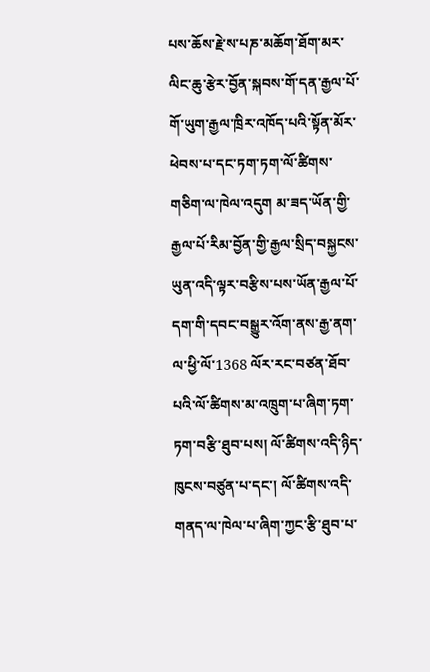པས་ཆོས་རྗེ་ས་པཎ་མཆོག་ཐོག་མར་ལིང་ཆུ་རྩེར་བྱོན་སྐབས་གོ་དན་རྒྱལ་པོ་གོ་ཡུག་རྒྱལ་ཁྲིར་འཁོད་པའི་སྟོན་མོར་ཕེབས་པ་དང་ཏག་ཏག་ལོ་ཚིགས་གཅིག་ལ་ཁེལ་འདུག མ་ཟད་ཡོན་གྱི་རྒྱལ་པོ་རིམ་བྱོན་གྱི་རྒྱལ་སྲིད་བསྐྱངས་ཡུན་འདི་ལྟར་བརྩིས་པས་ཡོན་རྒྱལ་པོ་དག་གི་དབང་བསྒྱུར་འོག་ནས་རྒྱ་ནག་ལ་ཕྱི་ལོ་1368 ལོར་རང་བཙན་ཐོབ་པའི་ལོ་ཚིགས་མ་འཁྲུག་པ་ཞིག་ཏག་ཏག་བརྩི་ཐུབ་པས། ལོ་ཚིགས་འདི་ཉིད་ཁུངས་བཙུན་པ་དང་། ལོ་ཚིགས་འདི་གནད་ལ་ཁེལ་པ་ཞིག་ཀྱང་རྩི་ཐུབ་པ་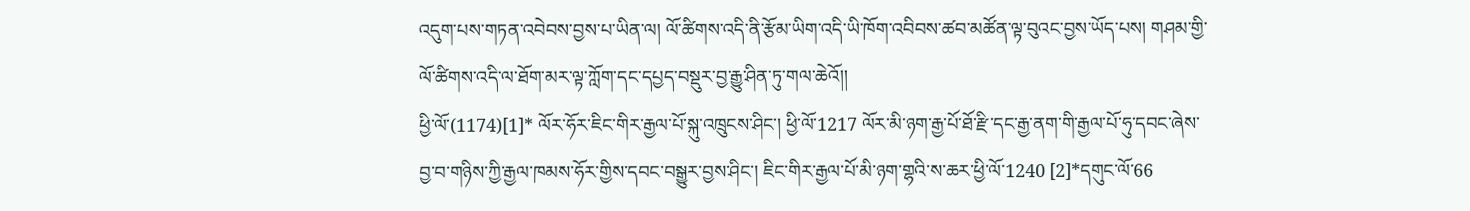འདུག་པས་གཏན་འབེབས་བྱས་པ་ཡིན་ལ། ལོ་ཚིགས་འདི་ནི་རྩོམ་ཡིག་འདི་ཡི་ཁོག་འབིབས་ཚབ་མཚོན་ལྟ་བུའང་བྱས་ཡོད་པས། གཤམ་གྱི་ལོ་ཚིགས་འདི་ལ་ཐོག་མར་ལྟ་ཀློག་དང་དཔྱད་བསྡུར་བྱ་རྒྱུ་ཤིན་ཏུ་གལ་ཆེའོ།།
ཕྱི་ལོ་(1174)[1]* ལོར་ཧོར་ཇིང་གིར་རྒྱལ་པོ་སྐུ་འཁྲུངས་ཤིང་། ཕྱི་ལོ་1217 ལོར་མི་ཉག་རྒྱ་པོ་ཐོ་རྫི་དང་རྒྱ་ནག་གི་རྒྱལ་པོ་ཧུ་དབང་ཞེས་བྱ་བ་གཉིས་ཀྱི་རྒྱལ་ཁམས་ཧོར་གྱིས་དབང་བསྒྱུར་བྱས་ཤིང་། ཇིང་གིར་རྒྱལ་པོ་མི་ཉག་གྷའི་ས་ཆར་ཕྱི་ལོ་1240 [2]*དགུང་ལོ་66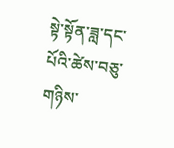སྟེ་སྟོན་ཟླ་དང་པོའི་ཚེས་བཅུ་གཉིས་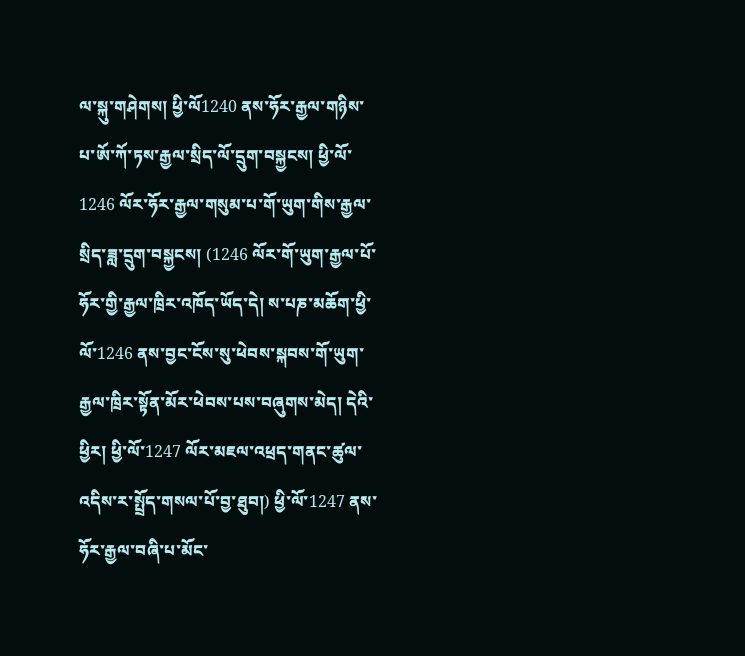ལ་སྐུ་གཤེགས། ཕྱི་ལོ1240 ནས་ཧོར་རྒྱལ་གཉིས་པ་ཨོ་ཀོ་ཏས་རྒྱལ་སྲིད་ལོ་དྲུག་བསྐྱངས། ཕྱི་ལོ་1246 ལོར་ཧོར་རྒྱལ་གསུམ་པ་གོ་ཡུག་གིས་རྒྱལ་སྲིད་ཟླ་དྲུག་བསྐྱངས། (1246 ལོར་གོ་ཡུག་རྒྱལ་པོ་ཧོར་གྱི་རྒྱལ་ཁྲིར་འཁོད་ཡོད་དེ། ས་པཎ་མཆོག་ཕྱི་ལོ་1246 ནས་བྱང་ངོས་སུ་ཕེབས་སྐབས་གོ་ཡུག་རྒྱལ་ཁྲིར་སྟོན་མོར་ཕེབས་པས་བཞུགས་མེད། དེའི་ཕྱིར། ཕྱི་ལོ་1247 ལོར་མཇལ་འཕྲད་གནང་ཚུལ་འདིས་ར་སྤྲོད་གསལ་པོ་བྱ་ཐུབ།) ཕྱི་ལོ་1247 ནས་ཧོར་རྒྱལ་བཞི་པ་མོང་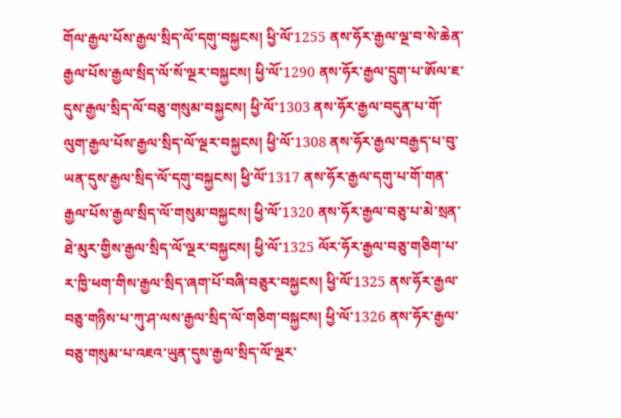གོལ་རྒྱལ་པོས་རྒྱལ་སྲིད་ལོ་དགུ་བསྐྱངས། ཕྱི་ལོ་1255 ནས་ཧོར་རྒྱལ་ལྔ་བ་སེ་ཆེན་རྒྱལ་པོས་རྒྱལ་སྲིད་ལོ་སོ་ལྔར་བསྐྱངས། ཕྱི་ལོ་1290 ནས་ཧོར་རྒྱལ་དྲུག་པ་ཨོལ་ཇ་དུས་རྒྱལ་སྲིད་ལོ་བཅུ་གསུམ་བསྐྱངས། ཕྱི་ལོ་1303 ནས་ཧོར་རྒྱལ་བདུན་པ་གོ་ལུག་རྒྱལ་པོས་རྒྱལ་སྲིད་ལོ་ལྔར་བསྐྱངས། ཕྱི་ལོ་1308 ནས་ཧོར་རྒྱལ་བརྒྱད་པ་བུ་ཡན་དུས་རྒྱལ་སྲིད་ལོ་དགུ་བསྐྱངས། ཕྱི་ལོ་1317 ནས་ཧོར་རྒྱལ་དགུ་པ་གོ་གན་རྒྱལ་པོས་རྒྱལ་སྲིད་ལོ་གསུམ་བསྐྱངས། ཕྱི་ལོ་1320 ནས་ཧོར་རྒྱལ་བཅུ་པ་མེ་སྲན་ཐེ་མུར་གྱིས་རྒྱལ་སྲིད་ལོ་ལྔར་བསྐྱངས། ཕྱི་ལོ་1325 ལོར་ཧོར་རྒྱལ་བཅུ་གཅིག་པ་ར་ཁྱི་ཕག་གིས་རྒྱལ་སྲིད་ཞག་པོ་བཞི་བཅུར་བསྐྱངས། ཕྱི་ལོ་1325 ནས་ཧོར་རྒྱལ་བཅུ་གཉིས་པ་ཀུ་ཤ་ལས་རྒྱལ་སྲིད་ལོ་གཅིག་བསྐྱངས། ཕྱི་ལོ་1326 ནས་ཧོར་རྒྱལ་བཅུ་གསུམ་པ་འཇའ་ཡུན་དུས་རྒྱལ་སྲིད་ལོ་ལྔར་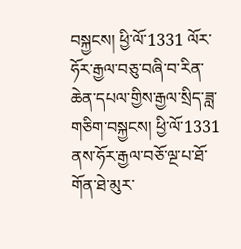བསྐྱངས། ཕྱི་ལོ་1331 ལོར་ཧོར་རྒྱལ་བཅུ་བཞི་བ་རིན་ཆེན་དཔལ་གྱིས་རྒྱལ་སྲིད་ཟླ་གཅིག་བསྐྱངས། ཕྱི་ལོ་1331 ནས་ཧོར་རྒྱལ་བཅོ་ལྔ་པ་ཐོ་གོན་ཐེ་མུར་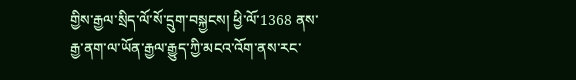གྱིས་རྒྱལ་སྲིད་ལོ་སོ་དྲུག་བསྐྱངས། ཕྱི་ལོ་1368 ནས་རྒྱ་ནག་ལ་ཡོན་རྒྱལ་རྒྱུད་ཀྱི་མངའ་འོག་ནས་རང་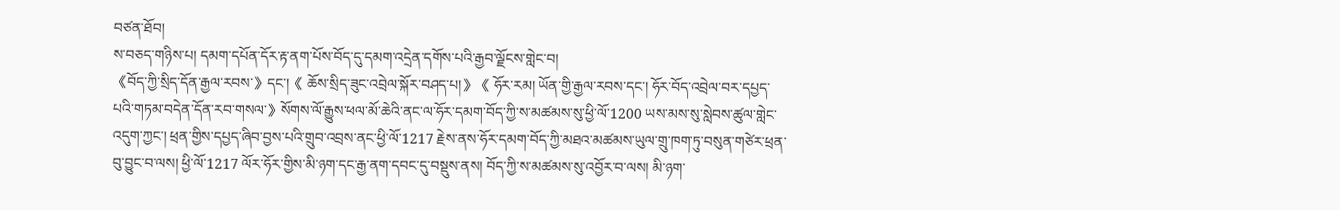བཙན་ཐོབ།
ས་བཅད་གཉིས་པ། དམག་དཔོན་དོར་རྟ་ནག་པོས་བོད་དུ་དམག་འདྲེན་དགོས་པའི་རྒྱབ་ལྗོངས་གླེང་བ།
《བོད་ཀྱི་སྲིད་དོན་རྒྱལ་རབས་》དང་།《 ཆོས་སྲིད་ཟུང་འབྲེལ་སྐོར་བཤད་པ།》《 ཧོར་རམ། ཡོན་གྱི་རྒྱལ་རབས་དང་། ཧོར་བོད་འབྲེལ་བར་དཔྱད་པའི་གཏམ་བདེན་དོན་རབ་གསལ་》སོགས་ལོ་རྒྱུས་ཕལ་མོ་ཆེའི་ནང་ལ་ཧོར་དམག་བོད་ཀྱི་ས་མཚམས་སུ་ཕྱི་ལོ་1200 ཡས་མས་སུ་སླེབས་ཚུལ་གླེང་འདུག་ཀྱང་། ཕྲན་གྱིས་དཔྱད་ཞིབ་བྱས་པའི་གྲུབ་འབྲས་ནང་ཕྱི་ལོ་1217 རྗེས་ནས་ཧོར་དམག་བོད་ཀྱི་མཐའ་མཚམས་ཡུལ་གྲུ་ཁག་ཏུ་བསུན་གཙེར་ཕྲན་བུ་བྱུང་བ་ལས། ཕྱི་ལོ་1217 ལོར་ཧོར་གྱིས་མི་ཉག་དང་རྒྱ་ནག་དབང་དུ་བསྡུས་ནས། བོད་ཀྱི་ས་མཚམས་སུ་འབྱོར་བ་ལས། མི་ཉག་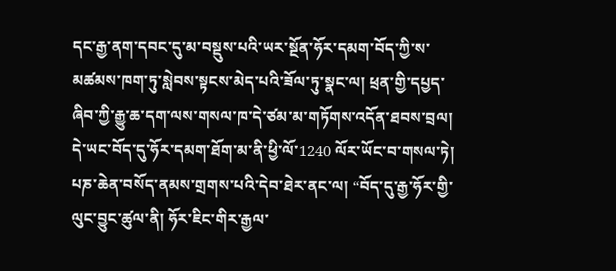དང་རྒྱ་ནག་དབང་དུ་མ་བསྡུས་པའི་ཡར་སྔོན་ཧོར་དམག་བོད་ཀྱི་ས་མཚམས་ཁག་ཏུ་སླེབས་སྟངས་མེད་པའི་ཟོལ་ཏུ་སྣང་ལ། ཕྲན་གྱི་དཔྱད་ཞིབ་ཀྱི་རྒྱུ་ཆ་དག་ལས་གསལ་ཁ་དེ་ཙམ་མ་གཏོགས་འདོན་ཐབས་བྲལ།
དེ་ཡང་བོད་དུ་ཧོར་དམག་ཐོག་མ་ནི་ཕྱི་ལོ་1240 ལོར་ཡོང་བ་གསལ་ཏེ། པཎ་ཆེན་བསོད་ནམས་གྲགས་པའི་དེབ་ཐེར་ནང་ལ། “བོད་དུ་རྒྱ་ཧོར་གྱི་ལུང་བྱུང་ཚུལ་ནི། ཧོར་ཇིང་གིར་རྒྱལ་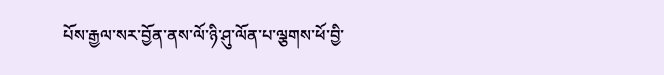པོས་རྒྱལ་སར་བྱོན་ནས་ལོ་ཉི་ཤུ་ལོན་པ་ལྕགས་ཕོ་བྱི་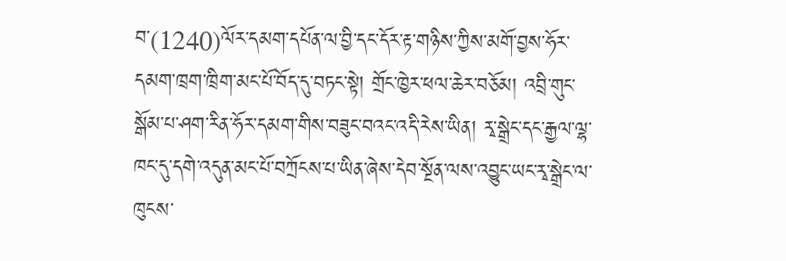བ་(1240)ལོར་དམག་དཔོན་ལ་བྱི་དང་དོར་རྟ་གཉིས་ཀྱིས་མགོ་བྱས་ཧོར་དམག་ཁྲག་ཁྲིག་མང་པོ་བོད་དུ་བཏང་སྟེ། གྲོང་ཁྱེར་ཕལ་ཆེར་བཅོམ། འབྲི་གུང་སྒོམ་པ་ཤག་རིན་ཧོར་དམག་གིས་བཟུང་བའང་འདི་རེས་ཡིན། རྭ་སྒྲེང་དང་རྒྱལ་ལྷ་ཁང་དུ་དགེ་འདུན་མང་པོ་བཀྲོངས་པ་ཡིན་ཞེས་དེབ་སྔོན་ལས་འབྱུང་ཡང་རྭ་སྒྲེང་ལ་ཁུངས་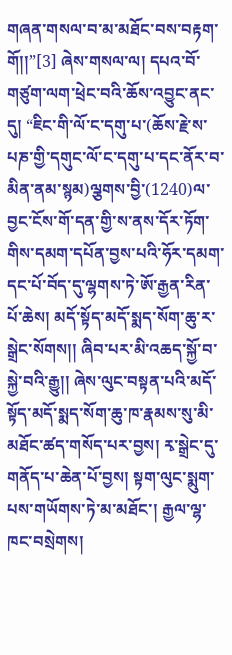གཞན་གསལ་བ་མ་མཐོང་བས་བརྟག་གོ།།”[3] ཞེས་གསལ་ལ། དཔའ་བོ་གཙུག་ལག་ཕྲེང་བའི་ཆོས་འབྱུང་ནང་དུ། “ཇིང་གི་ལོ་ང་དགུ་པ་(ཆོས་རྗེ་ས་པཎ་གྱི་དགུང་ལོ་ང་དགུ་པ་དང་ནོར་བ་མིན་ནམ་སྙམ)ལྕགས་བྱི་(1240)ལ་བྱང་ངོས་གོ་དན་གྱི་ས་ནས་དོར་ཏོག་གིས་དམག་དཔོན་བྱས་པའི་ཧོར་དམག་དང་པོ་བོད་དུ་ལྷགས་ཏེ་ཨོ་རྒྱན་རིན་པོ་ཆེས། མདོ་སྟོད་མདོ་སྨད་སོག་ཆུ་ར་སྒྲེང་སོགས།། ཞིབ་པར་མི་འཆད་སྐྱོ་བ་སྐྱེ་བའི་རྒྱུ།། ཞེས་ལུང་བསྟན་པའི་མདོ་སྟོད་མདོ་སྨད་སོག་ཆུ་ཁ་རྣམས་སུ་མི་མཐོང་ཚད་གསོད་པར་བྱས། རྭ་སྒྲེང་དུ་གནོད་པ་ཆེན་པོ་བྱས། སྟག་ལུང་སྨུག་པས་གཡོགས་ཏེ་མ་མཐོང་། རྒྱལ་ལྷ་ཁང་བསྲེགས།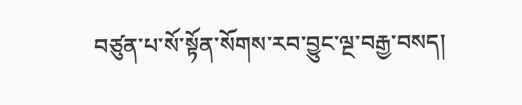བཙུན་པ་སོ་སྟོན་སོགས་རབ་བྱུང་ལྔ་བརྒྱ་བསད།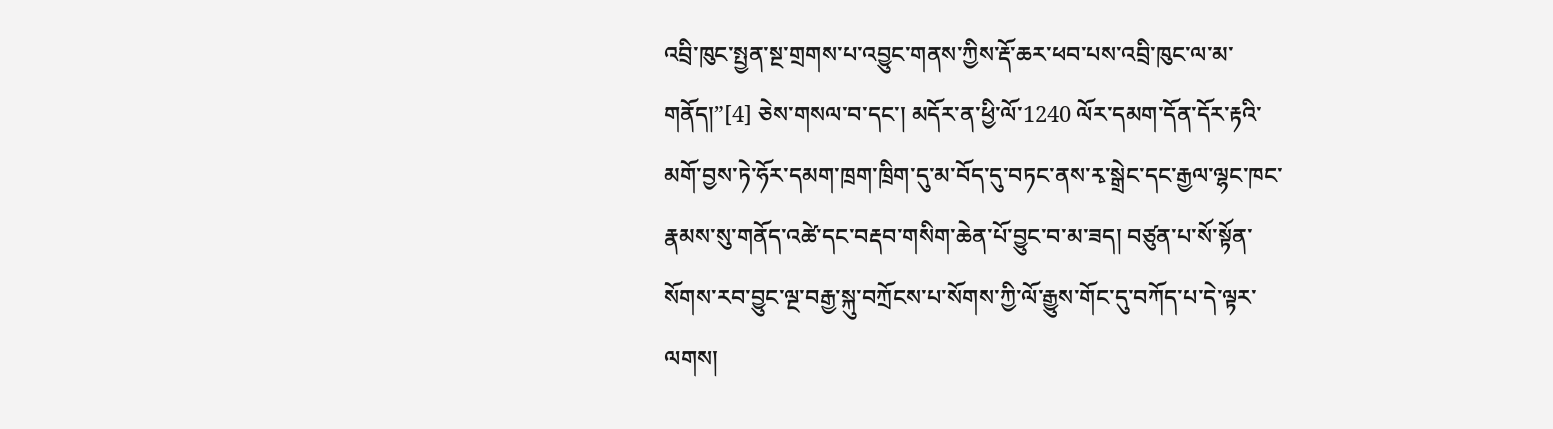འབྲི་ཁུང་སྤྱན་སྔ་གྲགས་པ་འབྱུང་གནས་ཀྱིས་རྡོ་ཆར་ཕབ་པས་འབྲི་ཁུང་ལ་མ་གནོད།”[4] ཅེས་གསལ་བ་དང་། མདོར་ན་ཕྱི་ལོ་1240 ལོར་དམག་དོན་དོར་རྟའི་མགོ་བྱས་ཏེ་ཧོར་དམག་ཁྲག་ཁྲིག་དུ་མ་བོད་དུ་བཏང་ནས་རྭ་སྒྲེང་དང་རྒྱལ་ལྷང་ཁང་རྣམས་སུ་གནོད་འཚེ་དང་བརྡབ་གསིག་ཆེན་པོ་བྱུང་བ་མ་ཟད། བཙུན་པ་སོ་སྟོན་སོགས་རབ་བྱུང་ལྔ་བརྒྱ་སྐུ་བཀྲོངས་པ་སོགས་ཀྱི་ལོ་རྒྱུས་གོང་དུ་བཀོད་པ་དེ་ལྟར་ལགས།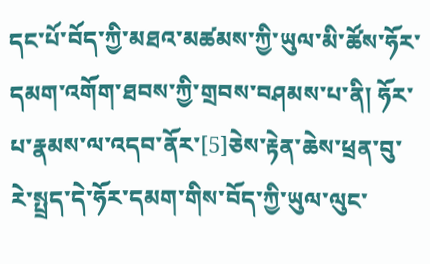དང་པོ་བོད་ཀྱི་མཐའ་མཚམས་ཀྱི་ཡུལ་མི་ཚོས་ཧོར་དམག་འགོག་ཐབས་ཀྱི་གྲབས་བཤམས་པ་ནི། ཧོར་པ་རྣམས་ལ་འདབ་ནོར་[5]ཅེས་རྟེན་ཆེས་ཕྲན་བུ་རེ་སྤྲད་དེ་ཧོར་དམག་གིས་བོད་ཀྱི་ཡུལ་ལུང་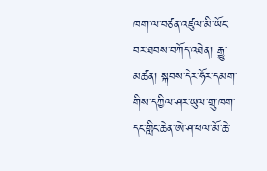ཁག་ལ་བཙན་འཛུལ་མི་ཡོང་བར་ཐབས་བཀོད་འཐེན། རྒྱུ་མཚན། སྐབས་དེར་ཧོར་དམག་གིས་དཀྱིལ་ཤར་ཡུལ་གྲུ་ཁག་དང་གླིང་ཆེན་ཨེ་ཤ་ཕལ་མོ་ཆེ་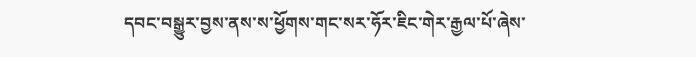དབང་བསྒྱུར་བྱས་ནས་ས་ཕྱོགས་གང་སར་ཧོར་ཇིང་གེར་རྒྱལ་པོ་ཞེས་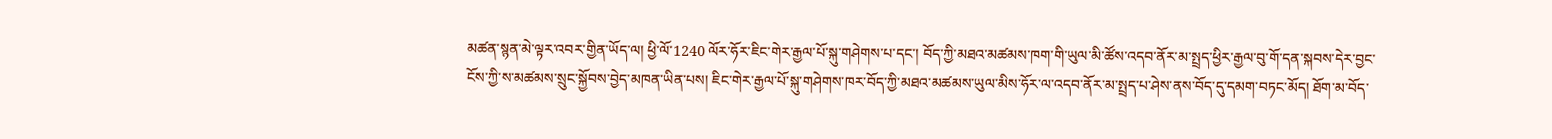མཚན་སྙན་མེ་ལྟར་འབར་གྱིན་ཡོད་ལ། ཕྱི་ལོ་1240 ལོར་ཧོར་ཇིང་གེར་རྒྱལ་པོ་སྐུ་གཤེགས་པ་དང་། བོད་ཀྱི་མཐའ་མཚམས་ཁག་གི་ཡུལ་མི་ཚོས་འདབ་ནོར་མ་སྤྲད་ཕྱིར་རྒྱལ་བུ་གོ་དན་སྐབས་དེར་བྱང་ངོས་ཀྱི་ས་མཚམས་སྲུང་སྐྱོབས་བྱེད་མཁན་ཡིན་པས། ཇིང་གེར་རྒྱལ་པོ་སྐུ་གཤེགས་ཁར་བོད་ཀྱི་མཐའ་མཚམས་ཡུལ་མིས་ཧོར་ལ་འདབ་ནོར་མ་སྤྲད་པ་ཤེས་ནས་བོད་དུ་དམག་བཏང་མོད། ཐོག་མ་བོད་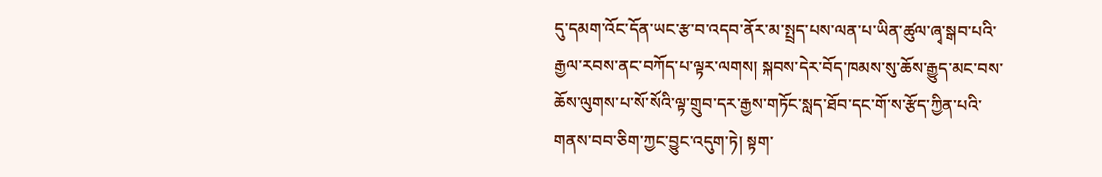དུ་དམག་འོང་དོན་ཡང་རྩ་བ་འདབ་ནོར་མ་སྤྲད་པས་ལན་པ་ཡིན་ཚུལ་ཞྭ་སྒབ་པའི་རྒྱལ་རབས་ནང་བཀོད་པ་ལྟར་ལགས། སྐབས་དེར་བོད་ཁམས་སུ་ཆོས་རྒྱུད་མང་བས་ཆོས་ལུགས་པ་སོ་སོའི་ལྟ་གྲུབ་དར་རྒྱས་གཏོང་སླད་ཐོབ་དང་གོ་ས་རྩོད་ཀྱིན་པའི་གནས་བབ་ཅིག་ཀྱང་བྱུང་འདུག་ཏེ། སྟག་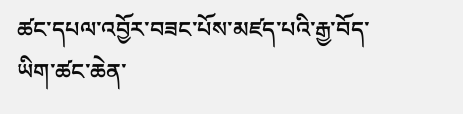ཚང་དཔལ་འབྱོར་བཟང་པོས་མཛད་པའི་རྒྱ་བོད་ཡིག་ཚང་ཆེན་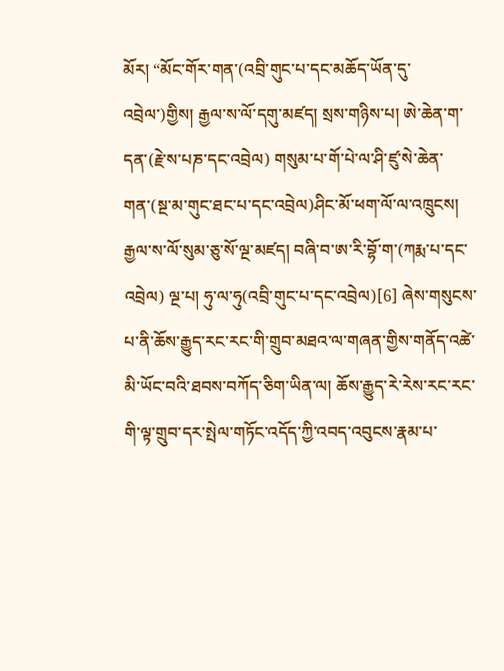མོར། “མོང་གོར་གན་(འབྲི་གུང་པ་དང་མཆོད་ཡོན་དུ་འབྲེལ་)གྱིས། རྒྱལ་ས་ལོ་དགུ་མཛད། སྲས་གཉིས་པ། ཨེ་ཆེན་ག་དན་(རྗེ་ས་པཎ་དང་འབྲེལ) གསུམ་པ་གོ་པེ་ལ་ཤི་ཛུ་སེ་ཆེན་གན་(སྔ་མ་གུང་ཐང་པ་དང་འབྲེལ)ཤིང་མོ་ཕག་ལོ་ལ་འཁྲུངས། རྒྱལ་ས་ལོ་སུམ་ཅུ་སོ་ལྔ་མཛད། བཞི་བ་ཨ་རི་བྷོ་ག་(ཀརྨ་པ་དང་འབྲེལ) ལྔ་པ། ཧུ་ལ་ཧུ(འབྲི་གུང་པ་དང་འབྲེལ)[6] ཞེས་གསུངས་པ་ནི་ཆོས་རྒྱུད་རང་རང་གི་གྲུབ་མཐའ་ལ་གཞན་གྱིས་གནོད་འཚེ་མི་ཡོང་བའི་ཐབས་བཀོད་ཅིག་ཡིན་ལ། ཆོས་རྒྱུད་རེ་རེས་རང་རང་གི་ལྟ་གྲུབ་དར་སྤེལ་གཏོང་འདོད་ཀྱི་འབད་འབུངས་རྣམ་པ་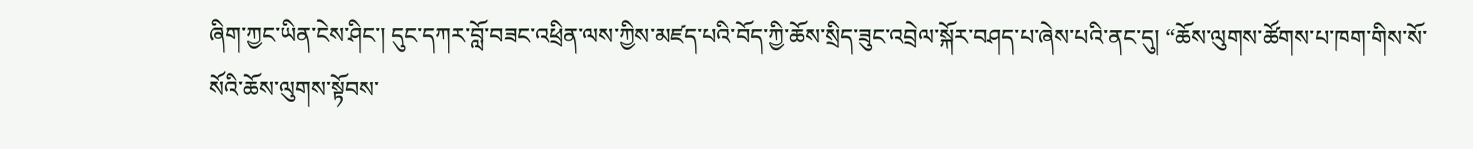ཞིག་ཀྱང་ཡིན་ངེས་ཤིང་། དུང་དཀར་བློ་བཟང་འཕྲིན་ལས་ཀྱིས་མཛད་པའི་བོད་ཀྱི་ཆོས་སྲིད་ཟུང་འབྲེལ་སྐོར་བཤད་པ་ཞེས་པའི་ནང་དུ། “ཆོས་ལུགས་ཚོགས་པ་ཁག་གིས་སོ་སོའི་ཆོས་ལུགས་སྟོབས་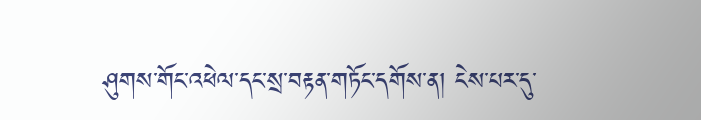ཤུགས་གོང་འཕེལ་དང་སྲ་བརྟན་གཏོང་དགོས་ན། ངེས་པར་དུ་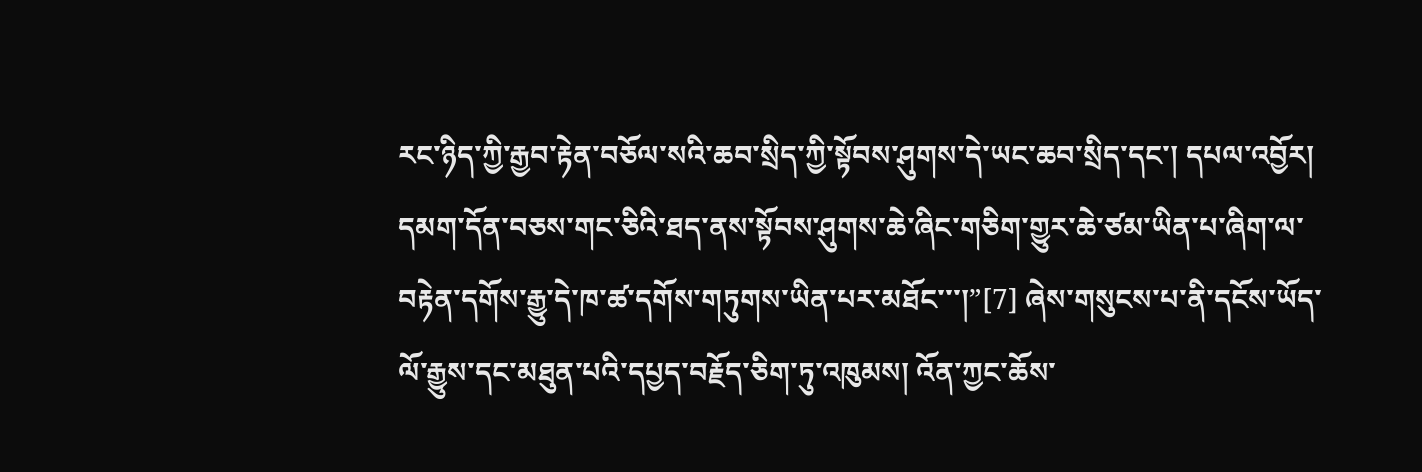རང་ཉིད་ཀྱི་རྒྱབ་རྟེན་བཅོལ་སའི་ཆབ་སྲིད་ཀྱི་སྟོབས་ཤུགས་དེ་ཡང་ཆབ་སྲིད་དང་། དཔལ་འབྱོར། དམག་དོན་བཅས་གང་ཅིའི་ཐད་ནས་སྟོབས་ཤུགས་ཆེ་ཞིང་གཅིག་གྱུར་ཆེ་ཙམ་ཡིན་པ་ཞིག་ལ་བརྟེན་དགོས་རྒྱུ་དེ་ཁ་ཚ་དགོས་གཏུགས་ཡིན་པར་མཐོང་་་།”[7] ཞེས་གསུངས་པ་ནི་དངོས་ཡོད་ལོ་རྒྱུས་དང་མཐུན་པའི་དཔྱད་བརྗོད་ཅིག་ཏུ་འཁུམས། འོན་ཀྱང་ཆོས་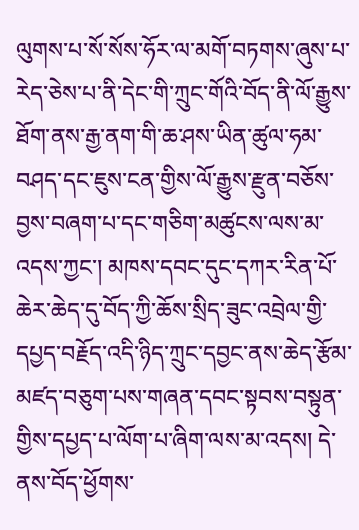ལུགས་པ་སོ་སོས་ཧོར་ལ་མགོ་བཏགས་ཞུས་པ་རེད་ཅེས་པ་ནི་དེང་གི་ཀྲུང་གོའི་བོད་ནི་ལོ་རྒྱུས་ཐོག་ནས་རྒྱ་ནག་གི་ཆ་ཤས་ཡིན་ཚུལ་ཧམ་བཤད་དང་ཇུས་ངན་གྱིས་ལོ་རྒྱུས་རྫུན་བཅོས་བྱས་བཞག་པ་དང་གཅིག་མཚུངས་ལས་མ་འདས་ཀྱང་། མཁས་དབང་དུང་དཀར་རིན་པོ་ཆེར་ཆེད་དུ་བོད་ཀྱི་ཆོས་སྲིད་ཟུང་འབྲེལ་གྱི་དཔྱད་བརྗོད་འདི་ཉིད་ཀྲུང་དབྱང་ནས་ཆེད་རྩོམ་མཛད་བཅུག་པས་གཞན་དབང་སྟབས་བསྟུན་གྱིས་དཔྱད་པ་ལོག་པ་ཞིག་ལས་མ་འདས། དེ་ནས་བོད་ཕྱོགས་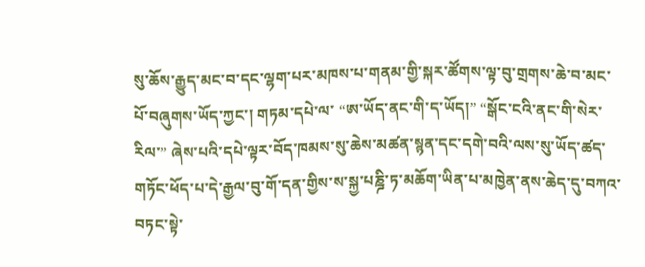སུ་ཆོས་རྒྱུད་མང་བ་དང་ལྷག་པར་མཁས་པ་གནམ་གྱི་སྐར་ཚོགས་ལྟ་བུ་གྲགས་ཆེ་བ་མང་པོ་བཞུགས་ཡོད་ཀྱང་། གཏམ་དཔེ་ལ་ “ཨ་ཡོད་ནང་གི་ད་ཡོད།” “སྒོང་ངའི་ནང་གི་སེར་རིལ་” ཞེས་པའི་དཔེ་ལྟར་བོད་ཁམས་སུ་ཆེས་མཚན་སྙན་དང་དགེ་བའི་ལས་སུ་ཡོད་ཚད་གཏོང་ཕོད་པ་དེ་རྒྱལ་བུ་གོ་དན་གྱིས་ས་སྐྱ་པཎྜི་ཏ་མཆོག་ཡིན་པ་མཁྱེན་ནས་ཆེད་དུ་བཀའ་བཏང་སྟེ་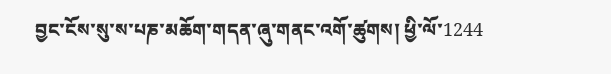བྱང་ངོས་སུ་ས་པཎ་མཆོག་གདན་ཞུ་གནང་འགོ་ཚུགས། ཕྱི་ལོ་1244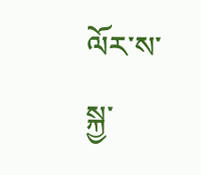ལོར་ས་སྐྱ་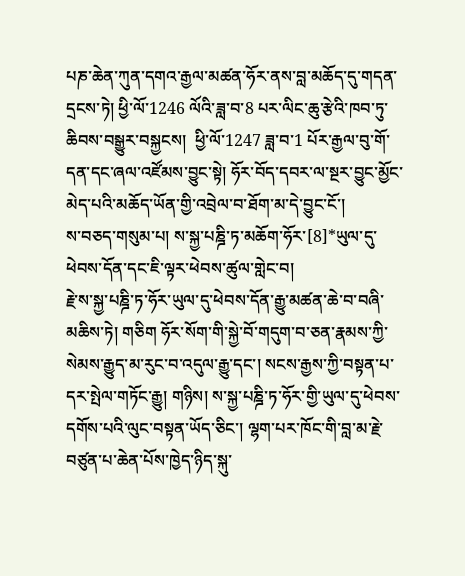པཎ་ཆེན་ཀུན་དགའ་རྒྱལ་མཚན་ཧོར་ནས་བླ་མཆོད་དུ་གདན་དྲངས་ཏེ། ཕྱི་ལོ་1246 ལོའི་ཟླ་བ་8 པར་ལིང་ཆུ་རྩེའི་ཁབ་ཏུ་ཆིབས་བསྒྱུར་བསྐྱངས།  ཕྱི་ལོ་1247 ཟླ་བ་1 པོར་རྒྱལ་བུ་གོ་དན་དང་ཞལ་འཛོམས་བྱུང་སྟེ། ཧོར་བོད་དབར་ལ་སྔར་བྱུང་མྱོང་མེད་པའི་མཆོད་ཡོན་གྱི་འབྲེལ་བ་ཐོག་མ་དེ་བྱུང་ངོ་།
ས་བཅད་གསུམ་པ། ས་སྐྱ་པཎྜི་ཏ་མཆོག་ཧོར་[8]*ཡུལ་དུ་ཕེབས་དོན་དང་ཇི་ལྟར་ཕེབས་ཚུལ་གླེང་བ།
རྗེ་ས་སྐྱ་པཎྜི་ཏ་ཧོར་ཡུལ་དུ་ཕེབས་དོན་རྒྱུ་མཚན་ཆེ་བ་བཞི་མཆིས་ཏེ། གཅིག ཧོར་སོག་གི་སྐྱེ་བོ་གདུག་བ་ཅན་རྣམས་ཀྱི་སེམས་རྒྱུད་མ་རུང་བ་འདུལ་རྒྱུ་དང་། སངས་རྒྱས་ཀྱི་བསྟན་པ་དར་སྤེལ་གཏོང་རྒྱུ། གཉིས། ས་སྐྱ་པཎྜི་ཏ་ཧོར་གྱི་ཡུལ་དུ་ཕེབས་དགོས་པའི་ལུང་བསྟན་ཡོད་ཅིང་། ལྷག་པར་ཁོང་གི་བླ་མ་རྗེ་བཙུན་པ་ཆེན་པོས་ཁྱེད་ཉིད་སྐུ་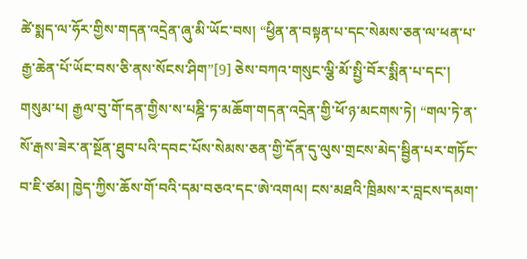ཚེ་སྨད་ལ་ཧོར་གྱིས་གདན་འདྲེན་ཞུ་མི་ཡོང་བས། “ཕྱིན་ན་བསྟན་པ་དང་སེམས་ཅན་ལ་ཕན་པ་རྒྱ་ཆེན་པོ་ཡོང་བས་ཅི་ནས་སོངས་ཤིག”[9] ཅེས་བཀའ་གསུང་ལྕི་མོ་སྤྱི་བོར་སྨིན་པ་དང་། གསུམ་པ། རྒྱལ་བུ་གོ་དན་གྱིས་ས་པཎྜི་ཏ་མཆོག་གདན་འདྲེན་གྱི་ཕོ་ཉ་མངགས་ཏེ། “གལ་ཏེ་ན་སོ་རྒས་ཟེར་ན་སྔོན་ཐུབ་པའི་དབང་པོས་སེམས་ཅན་གྱི་དོན་དུ་ལུས་གྲངས་མེད་སྦྱིན་པར་གཏོང་བ་ཇི་ཙམ། ཁྱེད་ཀྱིས་ཆོས་གོ་བའི་དམ་བཅའ་དང་ཨེ་འགལ། ངས་མཐའི་ཁྲིམས་ར་བླངས་དམག་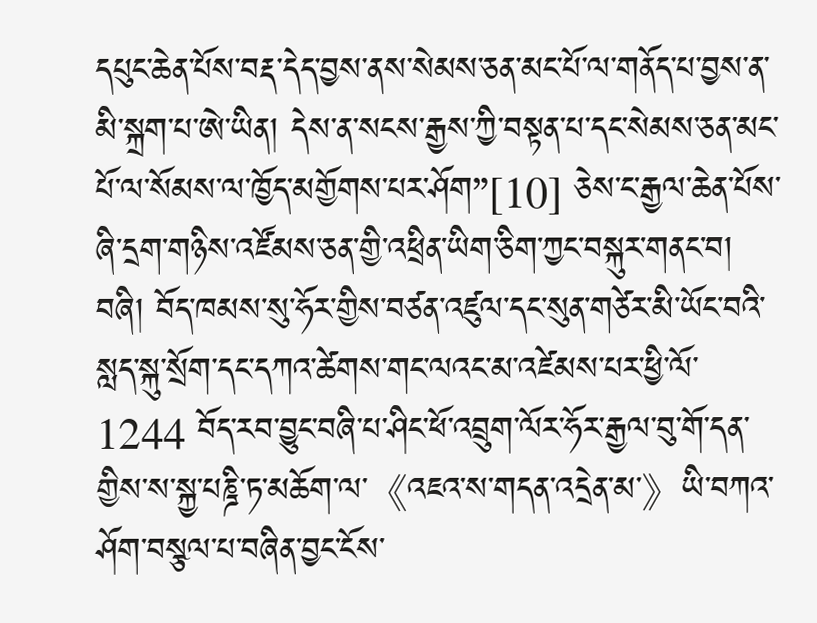དཔུང་ཆེན་པོས་བརྡ་དེད་བྱས་ནས་སེམས་ཅན་མང་པོ་ལ་གནོད་པ་བྱས་ན་མི་སྐྲག་པ་ཨེ་ཡིན། དེས་ན་སངས་རྒྱས་ཀྱི་བསྟན་པ་དང་སེམས་ཅན་མང་པོ་ལ་སོམས་ལ་ཁྱོད་མགྱོགས་པར་ཤོག”[10] ཅེས་ང་རྒྱལ་ཆེན་པོས་ཞི་དྲག་གཉིས་འཛོམས་ཅན་གྱི་འཕྲིན་ཡིག་ཅིག་ཀྱང་བསྐུར་གནང་བ། བཞི། བོད་ཁམས་སུ་ཧོར་གྱིས་བཙན་འཛུལ་དང་སུན་གཙེར་མི་ཡོང་བའི་སླད་སྐུ་སྲོག་དང་དཀའ་ཚེགས་གང་ལའང་མ་འཛེམས་པར་ཕྱི་ལོ་1244 བོད་རབ་བྱུང་བཞི་པ་ཤིང་ཕོ་འབྲུག་ལོར་ཧོར་རྒྱལ་བུ་གོ་དན་གྱིས་ས་སྐྱ་པཎྜི་ཏ་མཆོག་ལ་《འཇའ་ས་གདན་འདྲེན་མ་》ཡི་བཀའ་ཤོག་བསྩལ་པ་བཞིན་བྱང་ངོས་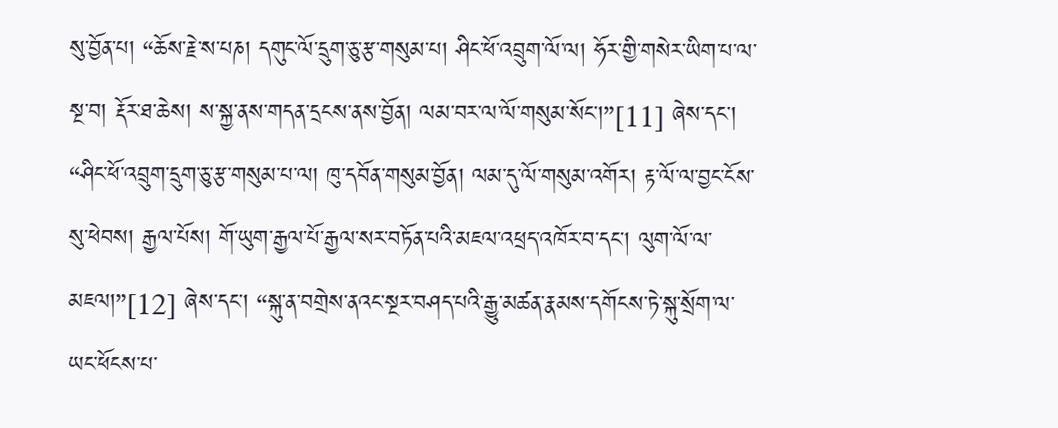སུ་བྱོན་པ། “ཆོས་རྗེ་ས་པཎ། དགུང་ལོ་དྲུག་ཅུ་རྩ་གསུམ་པ། ཤིང་ཕོ་འབྲུག་ལོ་ལ། ཧོར་གྱི་གསེར་ཡིག་པ་ལ་སྔ་བ། རྡོར་ཐ་ཆེས། ས་སྐྱ་ནས་གདན་དྲངས་ནས་བྱོན། ལམ་བར་ལ་ལོ་གསུམ་སོང་།”[11] ཞེས་དང་། “ཤིང་ཕོ་འབྲུག་དྲུག་ཅུ་རྩ་གསུམ་པ་ལ། ཁུ་དབོན་གསུམ་བྱོན། ལམ་དུ་ལོ་གསུམ་འགོར། རྟ་ལོ་ལ་བྱང་ངོས་སུ་ཕེབས། རྒྱལ་པོས། གོ་ཡུག་རྒྱལ་པོ་རྒྱལ་སར་བཏོན་པའི་མཇལ་འཕྲད་འཁོར་བ་དང་། ལུག་ལོ་ལ་མཇལ།”[12] ཞེས་དང་། “སྐུ་ན་བགྲེས་ནའང་སྔར་བཤད་པའི་རྒྱུ་མཚན་རྣམས་དགོངས་ཏེ་སྐུ་སྲོག་ལ་ཡང་ཕོངས་པ་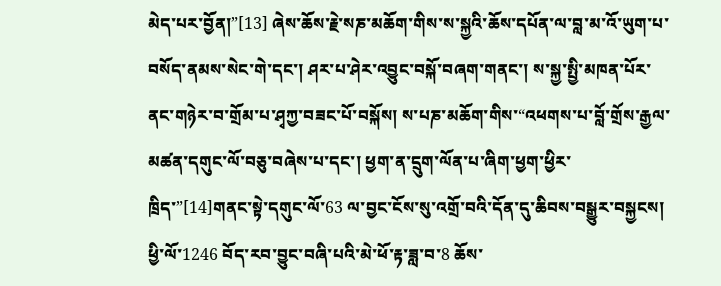མེད་པར་བྱོན།”[13] ཞེས་ཆོས་རྗེ་སཎ་མཆོག་གིས་ས་སྐྱའི་ཆོས་དཔོན་ལ་བླ་མ་འོ་ཡུག་པ་བསོད་ནམས་སེང་གེ་དང་། ཤར་པ་ཤེར་འབྱུང་བསྐོ་བཞག་གནང་། ས་སྐྱ་སྤྱི་མཁན་པོར་ནང་གཉེར་བ་གྲོམ་པ་ཤྭཀྱ་བཟང་པོ་བསྐོས། ས་པཎ་མཆོག་གིས་“འཕགས་པ་བློ་གྲོས་རྒྱལ་མཚན་དགུང་ལོ་བཅུ་བཞེས་པ་དང་། ཕྱག་ན་དྲུག་ལོན་པ་ཞིག་ཕྱག་ཕྱིར་ཁྲིད་”[14]གནང་སྟེ་དགུང་ལོ་63 ལ་བྱང་ངོས་སུ་འགྲོ་བའི་དོན་དུ་ཆིབས་བསྒྱུར་བསྐྱངས།
ཕྱི་ལོ་1246 བོད་རབ་བྱུང་བཞི་པའི་མེ་ཕོ་རྟ་ཟླ་བ་8 ཆོས་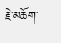རྗེ་མཆོག་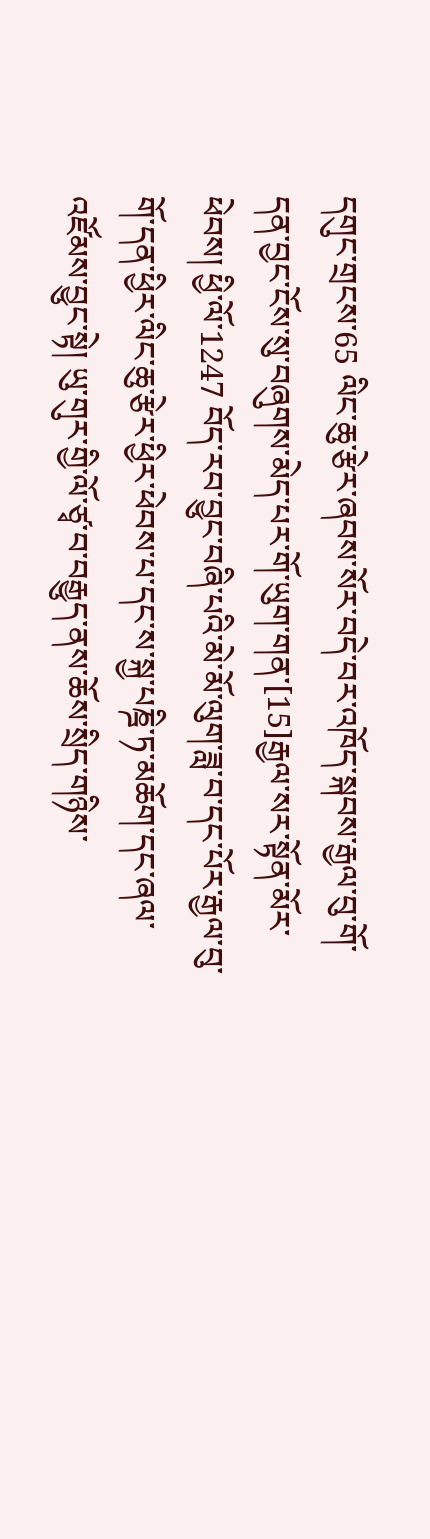དགུང་གྲངས་65 ལིང་ཆུ་རྩེར་ཞབས་སོར་བདེ་བར་འཁོད་སྐབས་རྒྱལ་བུ་གོ་དན་བྱང་ངོས་སུ་བཞུགས་མེད་པར་གོ་ཡུག་གན་[15]རྒྱལ་སར་སྟོན་མོར་ཕེབས། ཕྱི་ལོ་1247 བོད་རབ་བྱུང་བཞི་པའི་མེ་མོ་ལུག་ཟླ་བ་དང་པོར་རྒྱལ་བུ་གོ་དན་ཕྱིར་ལིང་ཆུ་རྩེར་ཕྱིར་ཕེབས་པ་དང་ས་སྐྱ་པཎྜི་ཏ་མཆོག་དང་ཞལ་འཛོམས་བྱུང་སྟེ། ཡུ་གུར་གྱི་ལོ་ཙྭ་བ་བརྒྱུད་ནས་ཆོས་སྲིད་གཉིས་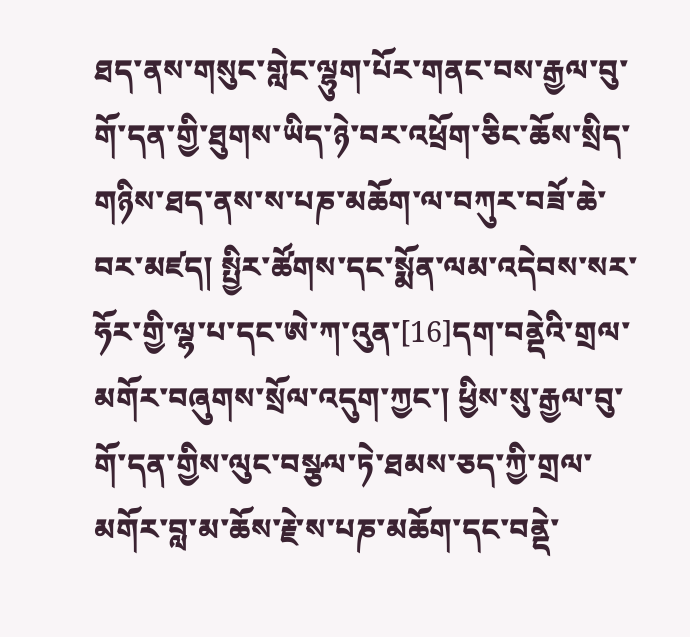ཐད་ནས་གསུང་གླེང་ལྷུག་པོར་གནང་བས་རྒྱལ་བུ་གོ་དན་གྱི་ཐུགས་ཡིད་ཉེ་བར་འཕྲོག་ཅིང་ཆོས་སྲིད་གཉིས་ཐད་ནས་ས་པཎ་མཆོག་ལ་བཀུར་བཟོ་ཆེ་བར་མཛད། སྤྱིར་ཚོགས་དང་སྨོན་ལམ་འདེབས་སར་ཧོར་གྱི་ལྷ་པ་དང་ཨེ་ཀ་འུན་[16]དག་བནྡེའི་གྲལ་མགོར་བཞུགས་སྲོལ་འདུག་ཀྱང་། ཕྱིས་སུ་རྒྱལ་བུ་གོ་དན་གྱིས་ལུང་བསྩལ་ཏེ་ཐམས་ཅད་ཀྱི་གྲལ་མགོར་བླ་མ་ཆོས་རྗེ་ས་པཎ་མཆོག་དང་བནྡེ་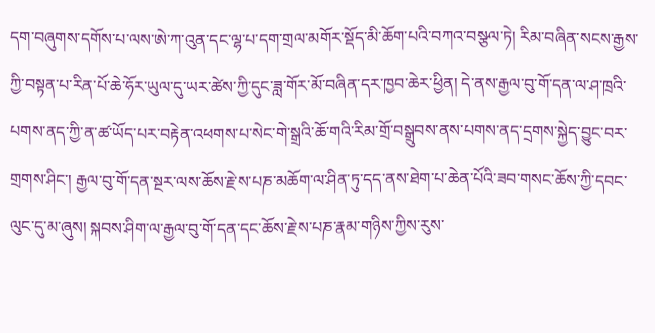དག་བཞུགས་དགོས་པ་ལས་ཨེ་ཀ་འུན་དང་ལྷ་པ་དག་གྲལ་མགོར་སྡོད་མི་ཆོག་པའི་བཀའ་བསྩལ་ཏེ། རིམ་བཞིན་སངས་རྒྱས་ཀྱི་བསྟན་པ་རིན་པོ་ཆེ་ཧོར་ཡུལ་དུ་ཡར་ཚེས་ཀྱི་དུང་ཟླ་གོར་མོ་བཞིན་དར་ཁྱབ་ཆེར་ཕྱིན། དེ་ནས་རྒྱལ་བུ་གོ་དན་ལ་ཤ་ཁྲའི་པགས་ནད་ཀྱི་ན་ཚ་ཡོད་པར་བརྟེན་འཕགས་པ་སེང་གེ་སྒྲའི་ཆོ་གའི་རིམ་གྲོ་བསྒྲུབས་ནས་པགས་ནད་དྲགས་སྐྱེད་བྱུང་བར་གྲགས་ཤིང་། རྒྱལ་བུ་གོ་དན་སྔར་ལས་ཆོས་རྗེ་ས་པཎ་མཆོག་ལ་ཤིན་ཏུ་དད་ནས་ཐེག་པ་ཆེན་པོའི་ཟབ་གསང་ཆོས་ཀྱི་དབང་ལུང་དུ་མ་ཞུས། སྐབས་ཤིག་ལ་རྒྱལ་བུ་གོ་དན་དང་ཆོས་རྗེ་ས་པཎ་རྣམ་གཉིས་ཀྱིས་རུས་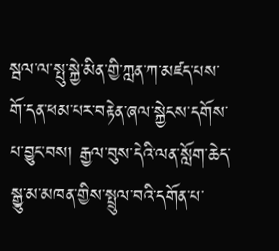སྦལ་ལ་སྤུ་སྐྱེ་མིན་གྱི་ཀླན་ཀ་མཛད་པས་གོ་དན་ཕམ་པར་བརྟེན་ཞལ་སྐྱེངས་དགོས་པ་བྱུང་བས། རྒྱལ་བུས་དེའི་ལན་སློག་ཆེད་སྒྱུ་མ་མཁན་གྱིས་སྤྲུལ་བའི་དགོན་པ་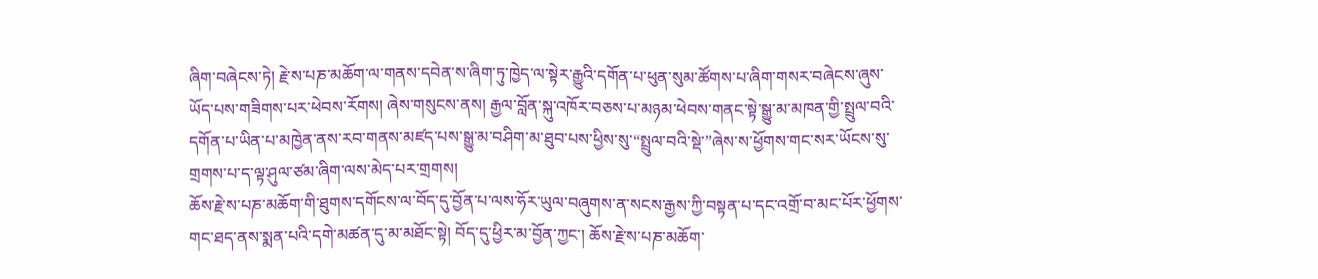ཞིག་བཞེངས་ཏེ། རྗེ་ས་པཎ་མཆོག་ལ་གནས་དབེན་ས་ཞིག་ཏུ་ཁྱེད་ལ་སྟེར་རྒྱུའི་དགོན་པ་ཕུན་སུམ་ཚོགས་པ་ཞིག་གསར་བཞེངས་ཞུས་ཡོད་པས་གཟིགས་པར་ཕེབས་རོགས། ཞེས་གསུངས་ནས། རྒྱལ་བློན་སྐུ་འཁོར་བཅས་པ་མཉམ་ཕེབས་གནང་སྟེ་སྒྱུ་མ་མཁན་གྱི་སྤྲུལ་བའི་དགོན་པ་ཡིན་པ་མཁྱེན་ནས་རབ་གནས་མཛད་པས་སྒྱུ་མ་བཤིག་མ་ཐུབ་པས་ཕྱིས་སུ་“སྤྲུལ་བའི་སྡེ་”ཞེས་ས་ཕྱོགས་གང་སར་ཡོངས་སུ་གྲགས་པ་ད་ལྟ་ཤུལ་ཙམ་ཞིག་ལས་མེད་པར་གྲགས།
ཆོས་རྗེ་ས་པཎ་མཆོག་གི་ཐུགས་དགོངས་ལ་བོད་དུ་བྱོན་པ་ལས་ཧོར་ཡུལ་བཞུགས་ན་སངས་རྒྱས་ཀྱི་བསྟན་པ་དང་འགྲོ་བ་མང་པོར་ཕྱོགས་གང་ཐད་ནས་སྨན་པའི་དགེ་མཚན་དུ་མ་མཐོང་སྟེ། བོད་དུ་ཕྱིར་མ་བྱོན་ཀྱང་། ཆོས་རྗེ་ས་པཎ་མཆོག་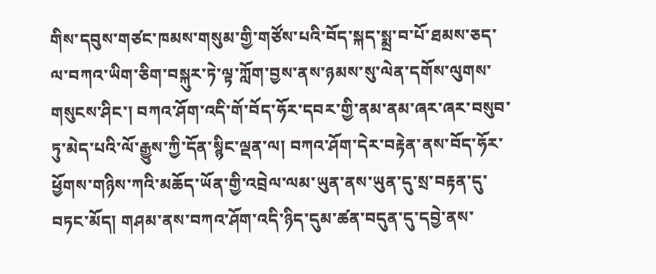གིས་དབུས་གཙང་ཁམས་གསུམ་གྱི་གཙོས་པའི་བོད་སྐད་སྨྲ་བ་པོ་ཐམས་ཅད་ལ་བཀའ་ཡིག་ཅིག་བསྐུར་ཏེ་ལྟ་ཀློག་བྱས་ནས་ཉམས་སུ་ལེན་དགོས་ལུགས་གསུངས་ཤིང་། བཀའ་ཤོག་འདི་གོ་བོད་ཧོར་དབར་གྱི་ནམ་ནམ་ཞར་ཞར་བསུབ་ཏུ་མེད་པའི་ལོ་རྒྱུས་ཀྱི་དོན་སྙིང་ལྡན་ལ། བཀའ་ཤོག་དེར་བརྟེན་ནས་བོད་ཧོར་ཕྱོགས་གཉིས་ཀའི་མཆོད་ཡོན་གྱི་འབྲེལ་ལམ་ཡུན་ནས་ཡུན་དུ་སྲ་བརྟན་དུ་བཏང་མོད། གཤམ་ནས་བཀའ་ཤོག་འདི་ཉིད་དུམ་ཚན་བདུན་དུ་དབྱེ་ནས་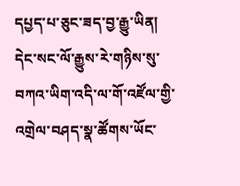དཔྱད་པ་ཅུང་ཟད་བྱ་རྒྱུ་ཡིན། དེང་སང་ལོ་རྒྱུས་རེ་གཉིས་སུ་བཀའ་ཡིག་འདི་ལ་གོ་འཛོལ་གྱི་འགྲེལ་བཤད་སྣ་ཚོགས་ཡོང་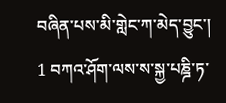བཞིན་པས་མི་གླེང་ཀ་མེད་བྱུང་།
1 བཀའ་ཤོག་ལས་ས་སྐྱ་པཎྜི་ཏ་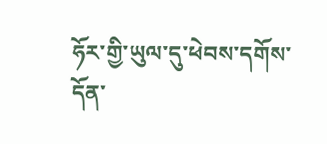ཧོར་གྱི་ཡུལ་དུ་ཕེབས་དགོས་དོན་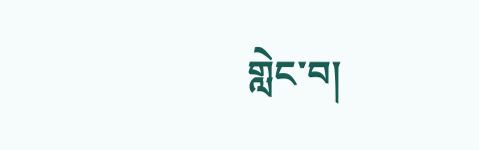གླེང་བ།